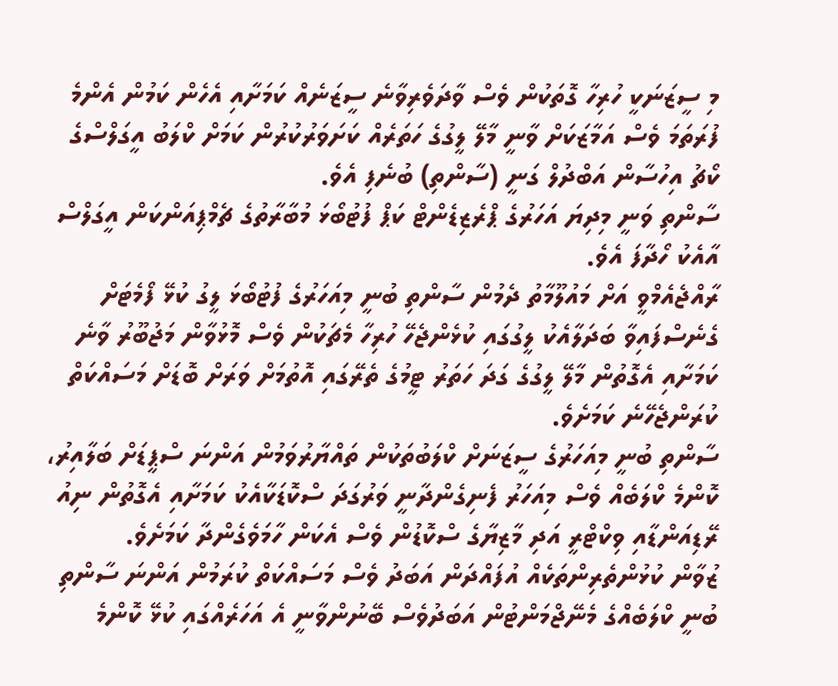މި ސީޒަނަކީ ހުރިހާ ގޮތަކުން ވެސް ވާދަވެރިވާނެ ސީޒަނެއް ކަމަށާއި އެހެން ކަމުން އެންމެ ފުރަތަމަ ވެސް އަމާޒަކަށް ވާނީ މާލޭ ލީގުގެ ހަތަރެއް ކަށަވަރުކުރުން ކަމަށް ކްލަބު އީގަލްސްގެ ކޯޗު އިހުސާން އަބްދުލް ގަނީ (ސާންތި) ބުނެފި އެވެ.
ސާންތި ވަނީ މިދިޔަ އަހަރުގެ ޕްރެޒިޑެންޓް ކަޕް ފުޓުބޯޅަ މުބާރާތުގެ ޗެމްޕިއަންކަން އީގަލްސް އާއެކު ހޯދާފަ އެވެ.
ރާއްޖެއެމްވީ އަށް މައުލޫމާތު ދެމުން ސާންތި ބުނީ މިއަހަރުގެ ފުޓުބޯޅަ ލީގު ކުޅޭ ފޯމެޓަށް ގެނެސްފައިވާ ބަދަލާއެކު ލީގުގައި ކުޅެންޖެހޭ ހުރިހާ މެޗަކުން ވެސް މޮޅުވާން މަޖުބޫރު ވާނެ ކަމަށާއި އެގޮތުން މާލޭ ލީގުގެ ގަދަ ހަތަރު ޓީމުގެ ތެރޭގައި އޮތުމަށް ވަރަށް ބޮޑަށް މަސައްކަތް ކުރަންޖެހޭނެ ކަމަށެވެ.
ސާންތި ބުނީ މިއަހަރުގެ ސީޒަނަށް ކްލަބުތަކުން ތައްޔާރުވަމުން އަންނަ ސްޕީޑަށް ބަލާއިރު، ކޮންމެ ކްލަބެއް ވެސް މިއަހަރު ފެނިގެންދާނީ ވަރުގަދަ ސްކޮޑަކާއެކު ކަމަށާއި އެގޮތުން ނިއު ރޭޑިއަންޑާއި ވިކްޓްރީ އަދި މާޒިޔާގެ ސްކޮޑުން ވެސް އެކަން ހާމަވެގެންދާ ކަމަށެވެ.
ޒުވާން ކުޅުންތެރިންތަކެއް އުފައްދަން އަބަދު ވެސް މަސައްކަތް ކުރަމުން އަންނަ ސާންތި ބުނީ ކްލަބެއްގެ މެނޭޖްމަންޓުން އަބަދުވެސް ބޭނުންވާނީ އެ އަހަރެއްގައި ކުޅޭ ކޮންމެ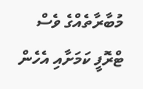މުބާރާތެއްގެ ވެސް ޓްރޮފީ ކަމަށާއި އެހެން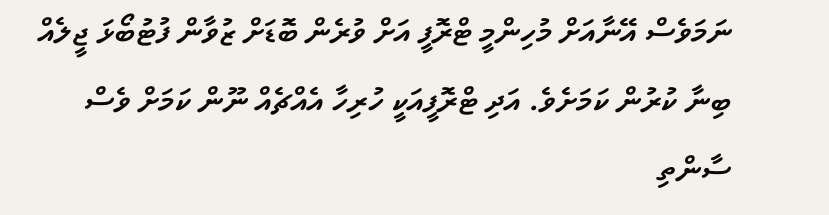ނަމަވެސް އޭނާއަށް މުހިންމީ ޓްރޮފީ އަށް ވުރެން ބޮޑަށް ޒުވާން ފުޓުބޯޅަ ޖީލެއް ބިނާ ކުރުން ކަމަށެވެ. އަދި ޓްރޮފީއަކީ ހުރިހާ އެއްޗެއް ނޫން ކަމަށް ވެސް ސާންތި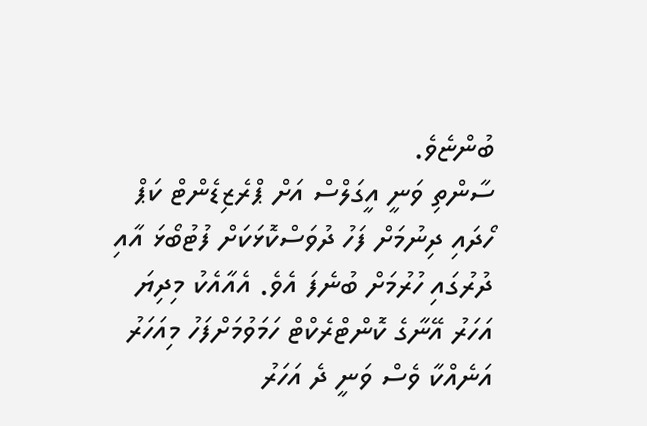ބުންޏެވެ.
ސާންތި ވަނީ އީގަލްސް އަށް ޕްރެޒިޑެންޓް ކަޕް ހޯދައި ދިނުމަށް ފަހު ދުވަސްކޮޅަކަށް ފުޓުބޯޅަ އާއި ދުރުގައި ހުރުމަށް ބުނެފަ އެވެ. އެއާއެކު މިދިޔަ އަހަރު އޭނާގެ ކޮންޓްރެކްޓް ހަމަވުމަށްފަހު މިއަހަރު އަނެއްކާ ވެސް ވަނީ ދެ އަހަރު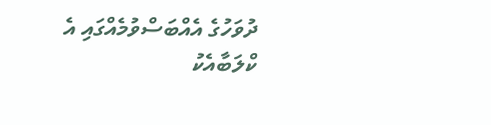ދުވަހުގެ އެއްބަސްވުމެއްގައި އެ ކްލަބާއެކު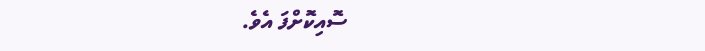ސޮއިކޮށްފަ އެވެ.